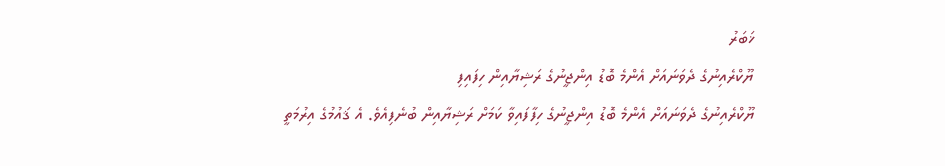ޚަބަރު
ޔޫކްރެއިނުގެ ދެވަނައަށް އެންމެ ބޮޑު އިންޖީނުގެ ރަޝިޔާއިން ހިފައިފި
ޔޫކްރެއިނުގެ ދެވަނައަށް އެންމެ ބޮޑު އިންޖީނުގެ ހިފާފައިވާ ކަމަށް ރަޝިޔާއިން ބުނެފިއެވެ. އެ ޤައުމުގެ އިރުމަތީ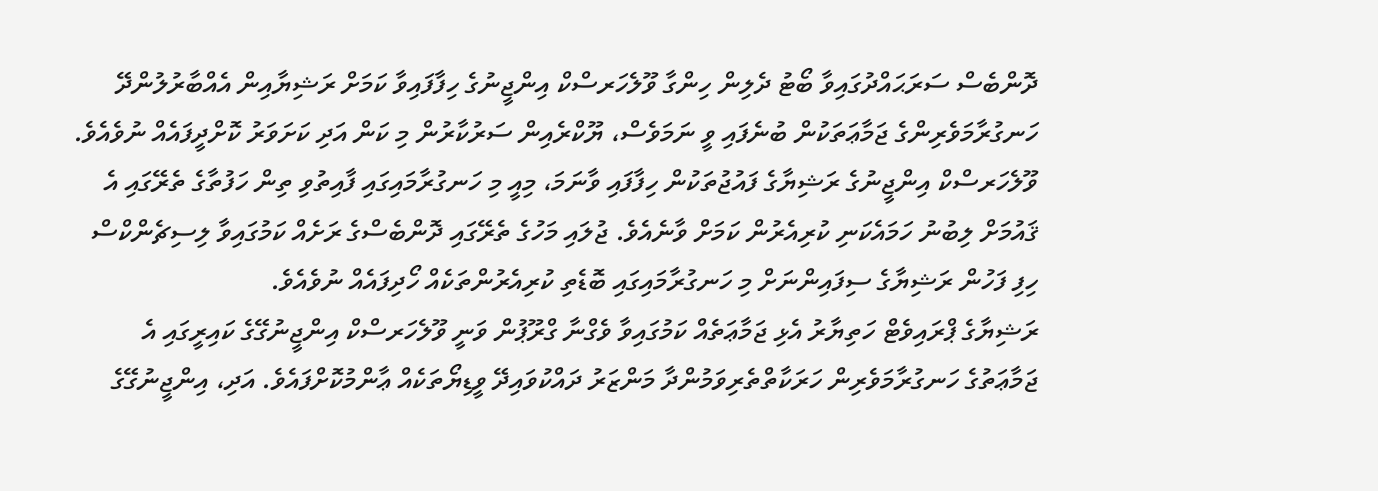ދޮންބެސް ސަރަޙައްދުގައިވާ ބޯޓު ދެލިން ހިންގާ ވޫލެހަރސްކް އިންޖީނުގެ ހިފާފައިވާ ކަމަށް ރަޝިޔާއިން އެއްބާރުލުންދޭ ހަނގުރާމަވެރިންގެ ޖަމާޢަތަކުން ބުނެފައި ވީ ނަމަވެސް، ޔޫކްރެއިން ސަރުކާރުން މި ކަން އަދި ކަށަވަރު ކޮށްދީފައެއް ނުވެއެވެ.
ވޫލެހަރސްކް އިންޖީނުގެ ރަޝިޔާގެ ފައުޖުތަކުން ހިފާފައި ވާނަމަ، މިއީ މި ހަނގުރާމައިގައި ފާއިތުވި ތިން ހަފުތާގެ ތެރޭގައި އެ ޤައުމަށް ލިބުނު ހަމައެކަނި ކުރިއެރުން ކަމަށް ވާނެއެވެ. ޖުލައި މަހުގެ ތެރޭގައި ދޮންބެސްގެ ރަށެއް ކަމުގައިވާ ލިސިޗެންކްސް ހިފި ފަހުން ރަޝިޔާގެ ސިފައިންނަށް މި ހަނގުރާމައިގައި ބޮޑެތި ކުރިއެރުންތަކެއް ހޯދިފައެއް ނުވެއެވެ.
ރަޝިޔާގެ ޕްރައިވެޓް ހަތިޔާރު އެޅި ޖަމާޢަތެއް ކަމުގައިވާ ވެގްނާ ގްރޫޕުން ވަނީ ވޫލެހަރސްކް އިންޖީނުގޭގެ ކައިރީގައި އެ ޖަމާޢަތުގެ ހަނގުރާމަވެރިން ހަރަކާތްތެރިވަމުންދާ މަންޒަރު ދައްކުވައިދޭ ވީޑިޔޯތަކެއް ޢާންމުކޮށްފައެވެ. އަދި، އިންޖީނުގޭގެ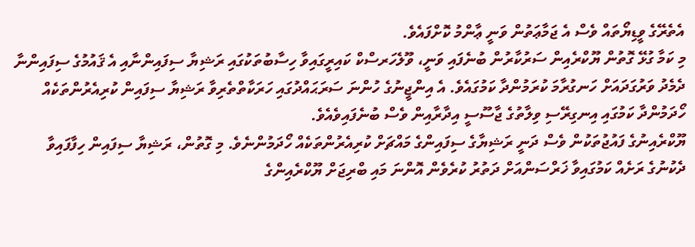އެތެރޭގެ ވީޑިޔޯތައް ވެސް އެ ޖަމާޢަތުން ވަނީ ޢާންމު ކޮށްފައެވެ.
މި ކަމާ ގުޅޭ ގޮތުން ޔޫކްރެއިން ސަރުކާރުން ބުނެފައި ވަނީ، ވޫލެހަރސްކް ކައިރީގައިވާ ހިސާބުތަކުގައި ރަޝިޔާ ސިފައިންނާއި އެ ޤައުމުގެ ސިފައިންނާ ދެމެދު ވަރުގަދައަށް ހަނގުރާމަ ކުރަމުންދާ ކަމުގައެވެ. އެ އިންޖީނުގެ ހުންނަ ސަރަޙައްދުގައި ހަރަކާތްތެރިވާ ރަޝިޔާ ސިފައިން ކުރިއެރުންތަކެއް ހޯދަމުންދާ ކަމުގައި އިނގިރޭސި ވިލާތުގެ ޖާސޫސީ އިދާރާއިން ވެސް ބުނެފައިވެއެވެ.
ޔޫކްރެއިނުގެ ފައުޖުތަކުން ވެސް ދަނީ ރަޝިޔާގެ ސިފައިންގެ މައްޗަށް ކުރިއެރުންތަކެއް ހޯދަމުންނެވެ. މި ގޮތުން، ރަޝިޔާ ސިފައިން ހިފާފައިވާ ދެކުނުގެ ރަށެއް ކަމުގައިވާ ޚަރްސަންއަށް ދަތުރު ކުރެވެން އޮންނަ މައި ބްރިޖަށް ޔޫކްރެއިންގެ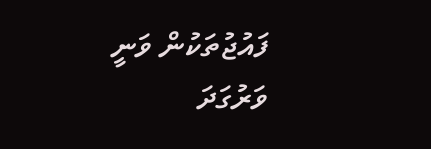ފައުޖުތަކުން ވަނީ ވަރުގަދަ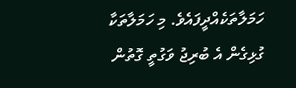ހަމަލާތަކެއްދީފައެވެ. މި ހަމަލާތަކާ ގުޅިގެން އެ ބުރިޖު ވަގުތީ ގޮތުން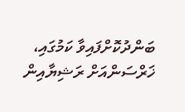ބަންދުކޮށްފައިވާ ކަމުގައި، ޚަރްސަންއަށް ރަޝިޔާއިން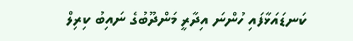ކަނޑައަޅާފައި ހުންނަ އިދާރީ މަންދޫބުގެ ނައިބު ކިރިލް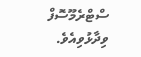ސްޓްރެމޫސޮފް ވިދާޅުވިއެވެ.